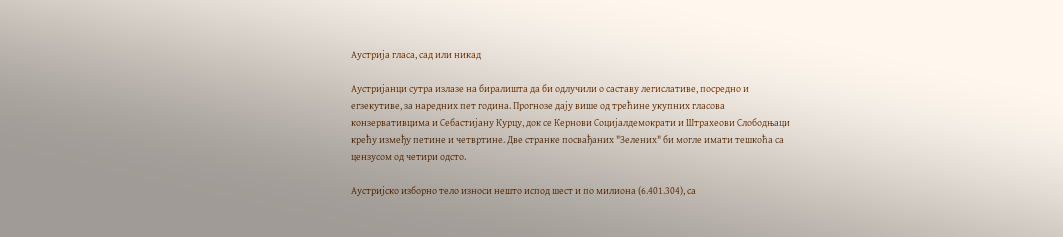Аустрија гласа, сад или никад

Аустријанци сутра излазе на биралишта да би одлучили о саставу легислативе, посредно и егзекутиве, за наредних пет година. Прогнозе дају више од трећине укупних гласова конзервативцима и Себастијану Курцу, док се Кернови Социјалдемократи и Штрахеови Слободњаци крећу између петине и четвртине. Две странке посвађаних "Зелених" би могле имати тешкоћа са цензусом од четири одсто.

Аустријско изборно тело износи нешто испод шест и по милиона (6.401.304), са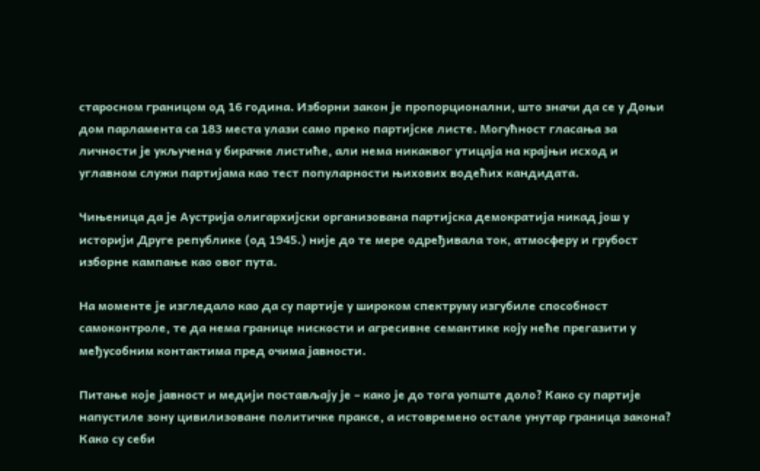старосном границом од 16 година. Изборни закон је пропорционални, што значи да се у Доњи дом парламента са 183 места улази само преко партијске листе. Могућност гласања за личности је укључена у бирачке листиће, али нема никаквог утицаја на крајњи исход и углавном служи партијама као тест популарности њихових водећих кандидата.

Чињеница да је Аустрија олигархијски организована партијска демократија никад још у историји Друге републике (од 1945.) није до те мере одређивала ток, атмосферу и грубост изборне кампање као овог пута.

На моменте је изгледало као да су партије у широком спектруму изгубиле способност самоконтроле, те да нема границе нискости и агресивне семантике коју неће прегазити у међусобним контактима пред очима јавности.

Питање које јавност и медији постављају је – како је до тога уопште доло? Како су партије напустиле зону цивилизоване политичке праксе, а истовремено остале унутар граница закона? Како су себи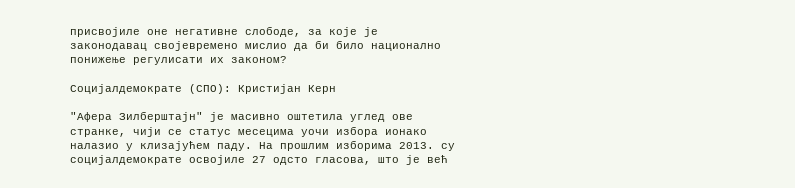присвојиле оне негативне слободе, за које је законодавац својевремено мислио да би било национално понижење регулисати их законом?

Социјалдемократе (СПО): Кристијан Керн

"Афера Зилберштајн" је масивно оштетила углед ове странке, чији се статус месецима уочи избора ионако налазио у клизајућем паду. На прошлим изборима 2013. су социјалдемократе освојиле 27 одсто гласова, што је већ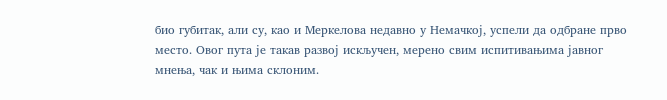био губитак, али су, као и Меркелова недавно у Немачкој, успели да одбране прво место. Овог пута је такав развој искључен, мерено свим испитивањима јавног мнења, чак и њима склоним.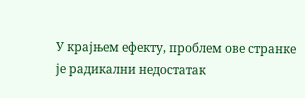У крајњем ефекту, проблем ове странке је радикални недостатак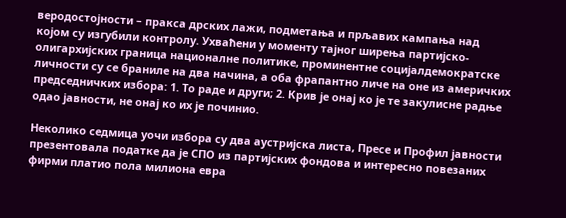веродостојности – пракса дрских лажи, подметања и прљавих кампања над којом су изгубили контролу. Ухваћени у моменту тајног ширења партијско-олигархијских граница националне политике, проминентне социјалдемократске личности су се браниле на два начина, а оба фрапантно личе на оне из америчких председничких избора: 1. То раде и други; 2. Крив је онај ко је те закулисне радње одао јавности, не онај ко их је починио.

Неколико седмица уочи избора су два аустријска листа, Пресе и Профил јавности презентовала податке да је СПО из партијских фондова и интересно повезаних фирми платио пола милиона евра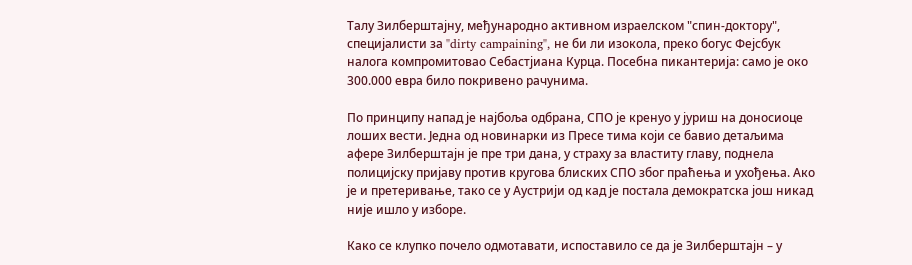Талу Зилберштајну, међународно активном израелском "спин-доктору", специјалисти за "dirty campaining", не би ли изокола, преко богус Фејсбук налога компромитовао Себастjиана Курца. Посебна пикантерија: само је око 300.000 евра било покривено рачунима.

По принципу напад је најбоља одбрана, СПО је кренуо у јуриш на доносиоце лоших вести. Једна од новинарки из Пресе тима који се бавио детаљима афере Зилберштајн је пре три дана, у страху за властиту главу, поднела полицијску пријаву против кругова блиских СПО због праћења и ухођења. Ако је и претеривање, тако се у Аустрији од кад је постала демократска још никад није ишло у изборе.

Како се клупко почело одмотавати, испоставило се да је Зилберштајн – у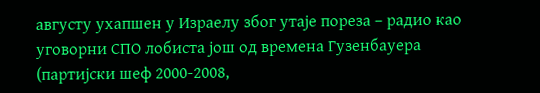августу ухапшен у Израелу због утаје пореза – радио као уговорни СПО лобиста још од времена Гузенбауера (партијски шеф 2000-2008,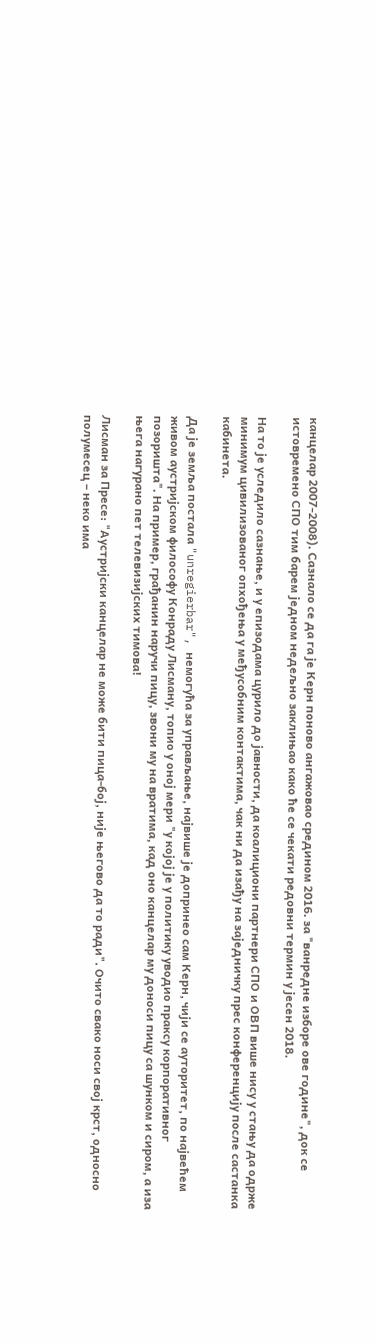канцелар 2007-2008). Сазнало се да га је Керн поново ангажовао средином 2016. за "ванредне изборе ове године", док се истовремено СПО тим барем једном недељно заклињао како ће се чекати редовни термин у јесен 2018.

На то је уследило сазнање, и у епизодама цурило до јавности, да коалициони партнери СПО и ОВП више нису у стању да одрже минимум цивилизованог опхођења у међусобним контактима, чак ни да изађу на заједничку прес конференцију после састанка кабинета.

Да је земља постала "unregierbar", немогућа за управљање, највише је допринео сам Керн, чији се ауторитет, по највећем живом аустријском философу Конраду Лисману, топио у оној мери "у којој је у политику уводио праксу корпоративног позоришта". На пример, грађанин наручи пицу, звони му на вратима, кад оно канцелар му доноси пицу са шунком и сиром, а иза њега нагурано пет телевизијских тимова!

Лисман за Пресе: "Аустријски канцелар не може бити пица-бој, није његово да то ради". Очито свако носи свој крст, односно полумесец – неко има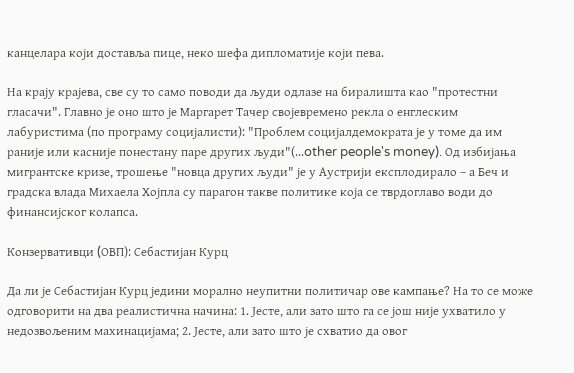канцелара који доставља пице, неко шефа дипломатије који пева.

На крају крајева, све су то само поводи да људи одлазе на биралишта као "протестни гласачи". Главно је оно што је Маргарет Тачер својевремено рекла о енглеским лабуристима (по програму социјалисти): "Проблем социјалдемократа је у томе да им раније или касније понестану паре других људи"(...other people's money). Од избијања мигрантске кризе, трошење "новца других људи" је у Аустрији експлодирало – а Беч и градска влада Михаела Хојпла су парагон такве политике која се тврдоглаво води до финансијског колапса.

Конзервативци (OВП): Себастиjан Курц

Да ли је Себастиjан Курц једини морално неупитни политичар ове кампање? На то се може одговорити на два реалистична начина: 1. Јесте, али зато што га се још није ухватило у недозвољеним махинацијама; 2. Јесте, али зато што је схватио да овог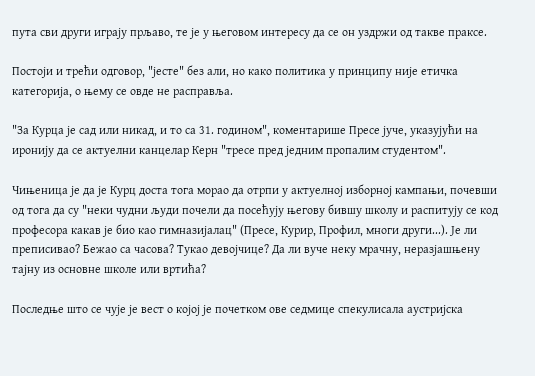пута сви други играју прљаво, те је у његовом интересу да се он уздржи од такве праксе.

Постоји и трећи одговор, "јесте" без али, но како политика у принципу није етичка категорија, о њему се овде не расправља.

"За Курца је сад или никад, и то са 31. годином", коментарише Пресе јуче, указујући на иронију да се актуелни канцелар Керн "тресе пред једним пропалим студентом".

Чињеница је да је Курц доста тога морао да отрпи у актуелној изборној кампањи, почевши од тога да су "неки чудни људи почели да посећују његову бившу школу и распитују се код професора какав је био као гимназијалац" (Пресе, Курир, Профил, многи други...). Је ли преписивао? Бежао са часова? Тукао девојчице? Да ли вуче неку мрачну, неразјашњену тајну из основне школе или вртића?

Последње што се чује је вест о којој је почетком ове седмице спекулисала аустријска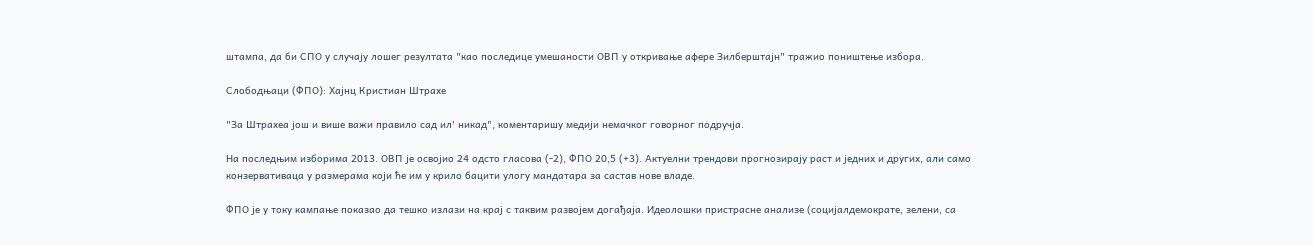штампа, да би СПO у случају лошег резултата "као последице умешаности OВП у откривање афере Зилберштајн" тражио поништење избора.

Слободњаци (ФПO): Хајнц Кристиан Штрахе

"За Штрахеа још и више важи правило сад ил' никад", коментаришу медији немачког говорног подручја.

На последњим изборима 2013. OВП је освојио 24 одсто гласова (-2), ФПO 20,5 (+3). Актуелни трендови прогнозирају раст и једних и других, али само конзервативаца у размерама који ће им у крило бацити улогу мандатара за састав нове владе.

ФПO је у току кампање показао да тешко излази на крај с таквим развојем догађаја. Идеолошки пристрасне анализе (социјалдемократе, зелени, са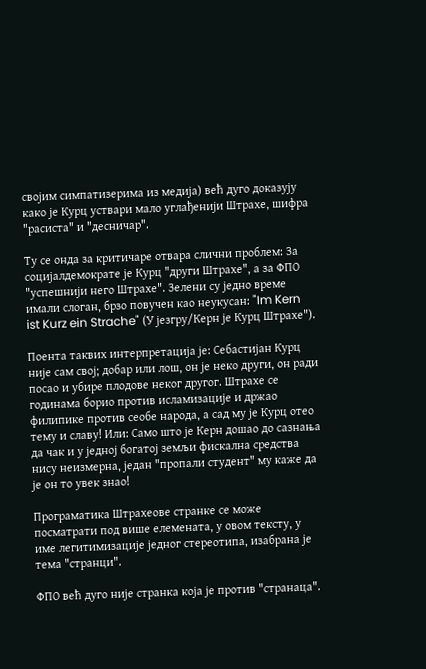својим симпатизерима из медија) већ дуго доказују како је Курц уствари мало углађенији Штрахе, шифра "расиста" и "десничар".

Ту се онда за критичаре отвара слични проблем: За социјалдемократе је Курц "други Штрахе", а за ФПО "успешнији него Штрахе". Зелени су једно време имали слоган, брзо повучен као неукусан: "Im Kern ist Kurz ein Strache" (У језгру/Керн је Курц Штрахе").

Поента таквих интерпретација је: Себастиjан Курц није сам свој; добар или лош, он је неко други, он ради посао и убире плодове неког другог. Штрахе се годинама борио против исламизације и држао филипике против сеобе народа, а сад му је Курц отео тему и славу! Или: Само што је Керн дошао до сазнања да чак и у једној богатој земљи фискална средства нису неизмерна, један "пропали студент" му каже да је он то увек знао!

Програматика Штрахеове странке се може посматрати под више елемената, у овом тексту, у име легитимизације једног стереотипа, изабрана је тема "странци".

ФПO већ дуго није странка која је против "странаца".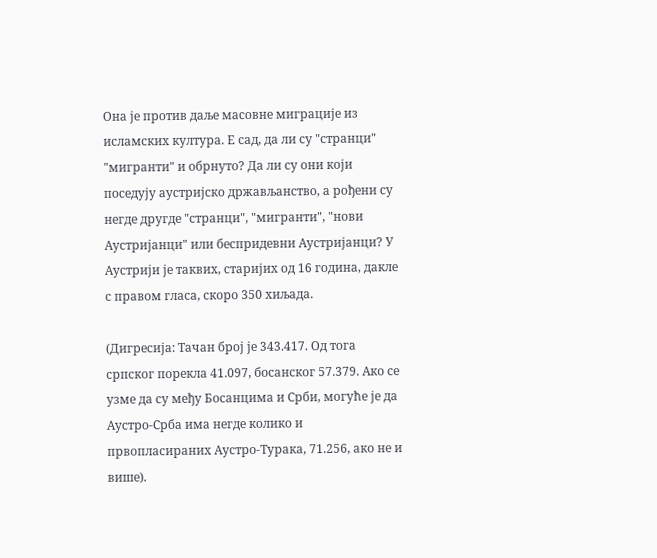Она је против даље масовне миграције из исламских култура. Е сад, да ли су "странци" "мигранти" и обрнуто? Да ли су они који поседују аустријско држављанство, а рођени су негде другде "странци", "мигранти", "нови Аустријанци" или беспридевни Аустријанци? У Аустрији је таквих, старијих од 16 година, дакле с правом гласа, скоро 350 хиљада.

(Дигресија: Тачан број је 343.417. Од тога српског порекла 41.097, босанског 57.379. Ако се узме да су међу Босанцима и Срби, могуће је да Аустро-Срба има негде колико и првопласираних Аустро-Турака, 71.256, ако не и више).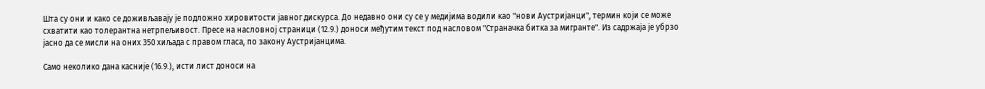Шта су они и како се доживљавају је подложно хировитости јавног дискурса. До недавно они су се у медијима водили као "нови Аустријанци", термин који се може схватити као толерантна нетрпељивост. Пресе на насловној страници (12.9.) доноси међутим текст под насловом "Страначка битка за мигранте". Из садржаја је убрзо јасно да се мисли на оних 350 хиљада с правом гласа, по закону Аустријанцима.

Само неколико дана касније (16.9.), исти лист доноси на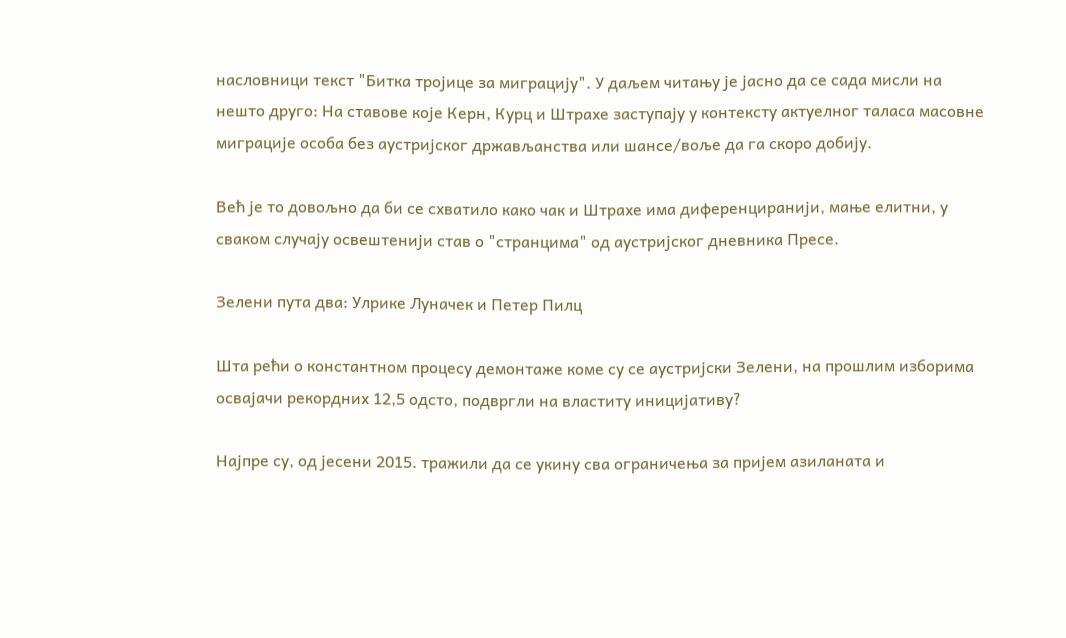насловници текст "Битка тројице за миграцију". У даљем читању је јасно да се сада мисли на нешто друго: На ставове које Керн, Курц и Штрахе заступају у контексту актуелног таласа масовне миграције особа без аустријског држављанства или шансе/воље да га скоро добију.

Већ је то довољно да би се схватило како чак и Штрахе има диференциранији, мање елитни, у сваком случају освештенији став о "странцима" од аустријског дневника Пресе.

Зелени пута два: Улрике Луначек и Петер Пилц

Шта рећи о константном процесу демонтаже коме су се аустријски Зелени, на прошлим изборима освајачи рекордних 12,5 одсто, подвргли на властиту иницијативу?

Најпре су, од јесени 2015. тражили да се укину сва ограничења за пријем азиланата и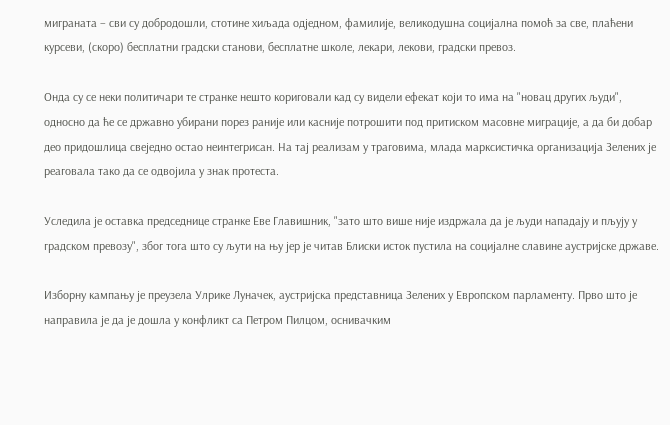миграната – сви су добродошли, стотине хиљада одједном, фамилије, великодушна социјална помоћ за све, плаћени курсеви, (скоро) бесплатни градски станови, бесплатне школе, лекари, лекови, градски превоз.

Онда су се неки политичари те странке нешто кориговали кад су видели ефекат који то има на "новац других људи", односно да ће се државно убирани порез раније или касније потрошити под притиском масовне миграције, а да би добар део придошлица свеједно остао неинтегрисан. На тај реализам у траговима, млада марксистичка организација Зелених је реаговала тако да се одвојила у знак протеста.

Уследила је оставка председнице странке Еве Главишник, "зато што више није издржала да је људи нападају и пљују у градском превозу", због тога што су љути на њу јер је читав Блиски исток пустила на социјалне славине аустријске државе.

Изборну кампању је преузела Улрике Луначек, аустријска представница Зелених у Европском парламенту. Прво што је направила је да је дошла у конфликт са Петром Пилцом, оснивачким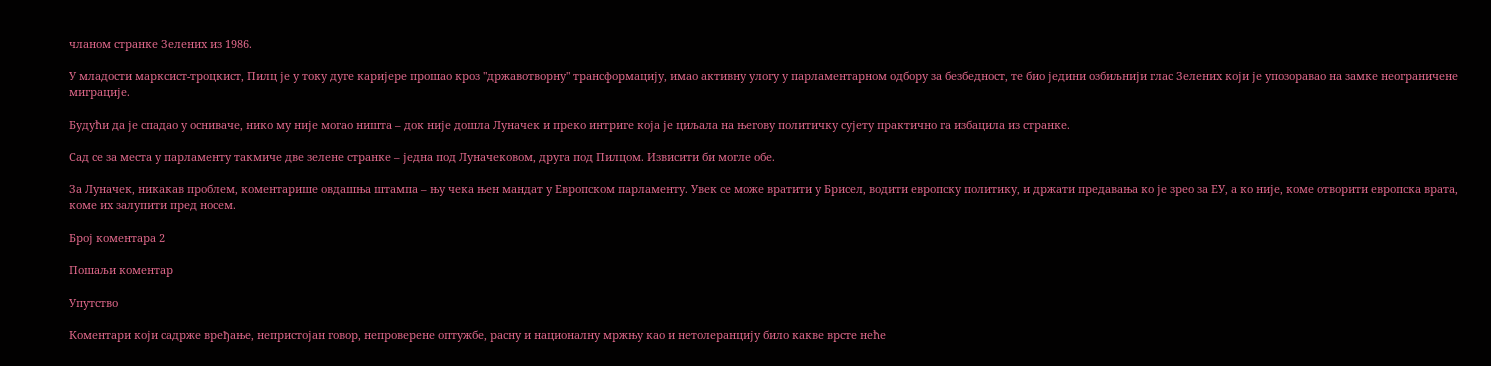чланом странке Зелених из 1986.

У младости марксист-троцкист, Пилц је у току дуге каријере прошао кроз "државотворну" трансформацију, имао активну улогу у парламентарном одбору за безбедност, те био једини озбиљнији глас Зелених који је упозоравао на замке неограничене миграције.

Будући да је спадао у осниваче, нико му није могао ништа – док није дошла Луначек и преко интриге која је циљала на његову политичку сујету практично га избацила из странке.

Сад се за места у парламенту такмиче две зелене странке – једна под Луначековом, друга под Пилцом. Извисити би могле обе.

За Луначек, никакав проблем, коментарише овдашња штампа – њу чека њен мандат у Европском парламенту. Увек се може вратити у Брисел, водити европску политику, и држати предавања ко је зрео за ЕУ, а ко није, коме отворити европска врата, коме их залупити пред носем.

Број коментара 2

Пошаљи коментар

Упутство

Коментари који садрже вређање, непристојан говор, непроверене оптужбе, расну и националну мржњу као и нетолеранцију било какве врсте неће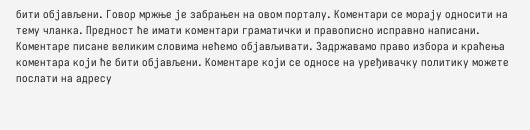бити објављени. Говор мржње је забрањен на овом порталу. Коментари се морају односити на тему чланка. Предност ће имати коментари граматички и правописно исправно написани. Коментаре писане великим словима нећемо објављивати. Задржавамо право избора и краћења коментара који ће бити објављени. Коментаре који се односе на уређивачку политику можете послати на адресу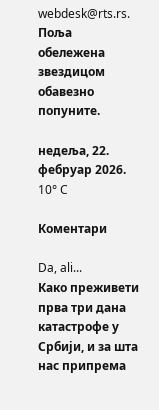webdesk@rts.rs. Поља обележена звездицом обавезно попуните.

недеља, 22. фебруар 2026.
10° C

Коментари

Da, ali...
Како преживети прва три дана катастрофе у Србији, и за шта нас припрема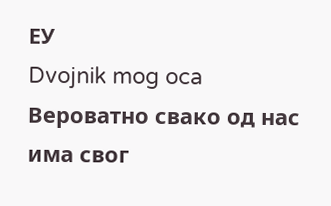ЕУ
Dvojnik mog oca
Вероватно свако од нас има свог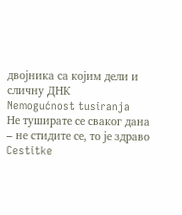двојника са којим дели и сличну ДНК
Nemogućnost tusiranja
Не туширате се сваког дана – не стидите се, то је здраво
Cestitke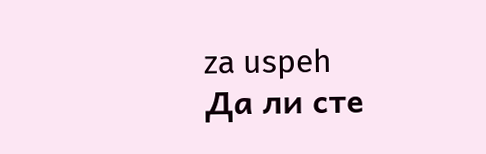za uspeh
Да ли сте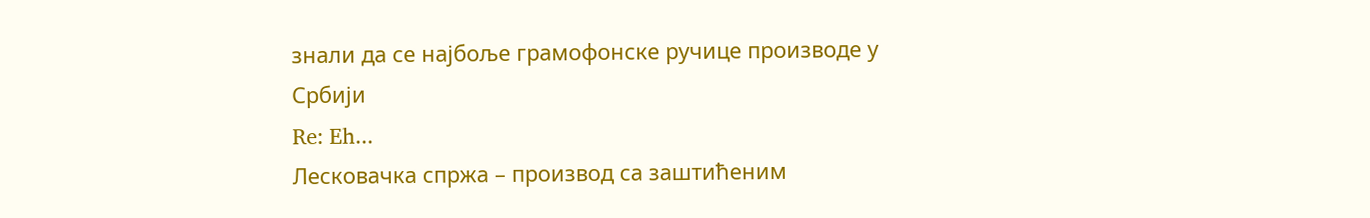знали да се најбоље грамофонске ручице производе у Србији
Re: Eh...
Лесковачка спржа – производ са заштићеним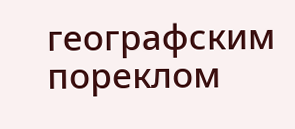географским пореклом